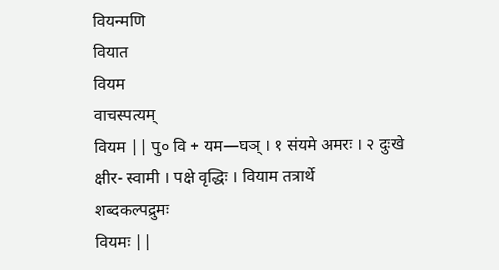वियन्मणि
वियात
वियम
वाचस्पत्यम्
वियम || पु० वि + यम—घञ् । १ संयमे अमरः । २ दुःखे क्षीर- स्वामी । पक्षे वृद्धिः । वियाम तत्रार्थे
शब्दकल्पद्रुमः
वियमः ||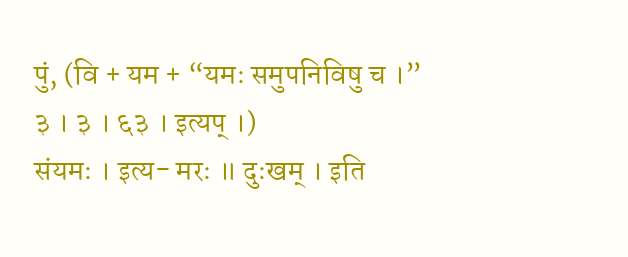पुं, (वि + यम + “यमः समुपनिविषु च ।” ३ । ३ । ६३ । इत्यप् ।)
संयमः । इत्य- मरः ॥ दुःखम् । इति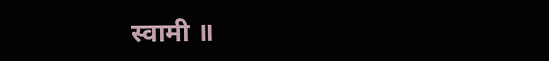स्वामी ॥